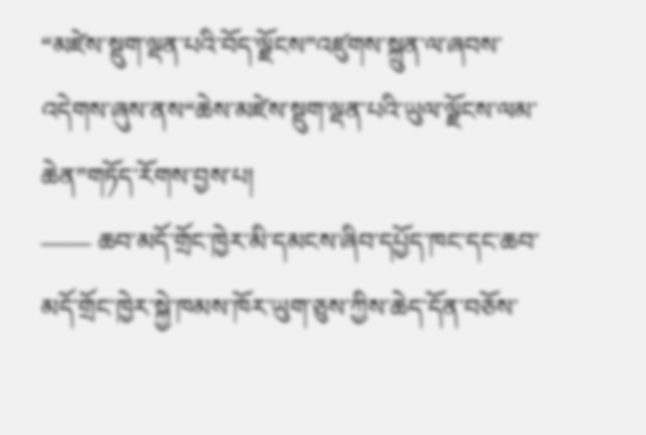“མཛེས་སྡུག་ལྡན་པའི་བོད་ལྗོངས”འཛུགས་སྐྲུན་ལ་ཞབས་འདེགས་ཞུས་ནས“ཆེས་མཛེས་སྡུག་ལྡན་པའི་ཡུལ་ལྗོངས་ལམ་ཆེན”གཏོད་རོགས་བྱས་པ།
—— ཆབ་མདོ་གྲོང་ཁྱེར་མི་དམངས་ཞིབ་དཔྱོད་ཁང་དང་ཆབ་མདོ་གྲོང་ཁྱེར་སྐྱེ་ཁམས་ཁོར་ཡུག་ཅུས་ཀྱིས་ཆེད་དོན་བཅོས་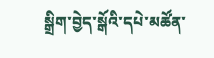སྒྲིག་བྱེད་སྒོའི་དཔེ་མཚོན་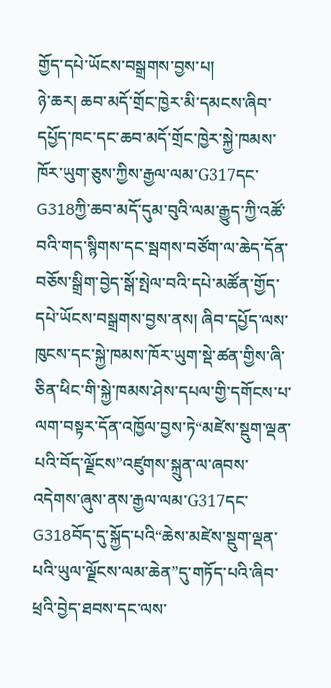གྱོད་དཔེ་ཡོངས་བསྒྲགས་བྱས་པ།
ཉེ་ཆར། ཆབ་མདོ་གྲོང་ཁྱེར་མི་དམངས་ཞིབ་དཔྱོད་ཁང་དང་ཆབ་མདོ་གྲོང་ཁྱེར་སྐྱེ་ཁམས་ཁོར་ཡུག་ཅུས་ཀྱིས་རྒྱལ་ལམ་G317དང་G318ཀྱི་ཆབ་མདོ་དུམ་བུའི་ལམ་རྒྱུད་ཀྱི་འཚོ་བའི་གད་སྙིགས་དང་སྦགས་བཙོག་ལ་ཆེད་དོན་བཅོས་སྒྲིག་བྱེད་སྒོ་སྤེལ་བའི་དཔེ་མཚོན་གྱོད་དཔེ་ཡོངས་བསྒྲགས་བྱས་ནས། ཞིབ་དཔྱོད་ལས་ཁུངས་དང་སྐྱེ་ཁམས་ཁོར་ཡུག་སྡེ་ཚན་གྱིས་ཞི་ཅིན་ཕིང་གི་སྐྱེ་ཁམས་ཤེས་དཔལ་གྱི་དགོངས་པ་ལག་བསྟར་དོན་འཁྱོལ་བྱས་ཏེ“མཛེས་སྡུག་ལྡན་པའི་བོད་ལྗོངས”འཛུགས་སྐྲུན་ལ་ཞབས་འདེགས་ཞུས་ནས་རྒྱལ་ལམ་G317དང་G318བོད་དུ་སྐྱོད་པའི“ཆེས་མཛེས་སྡུག་ལྡན་པའི་ཡུལ་ལྗོངས་ལམ་ཆེན”དུ་གཏོད་པའི་ཞིབ་ཕྲའི་བྱེད་ཐབས་དང་ལས་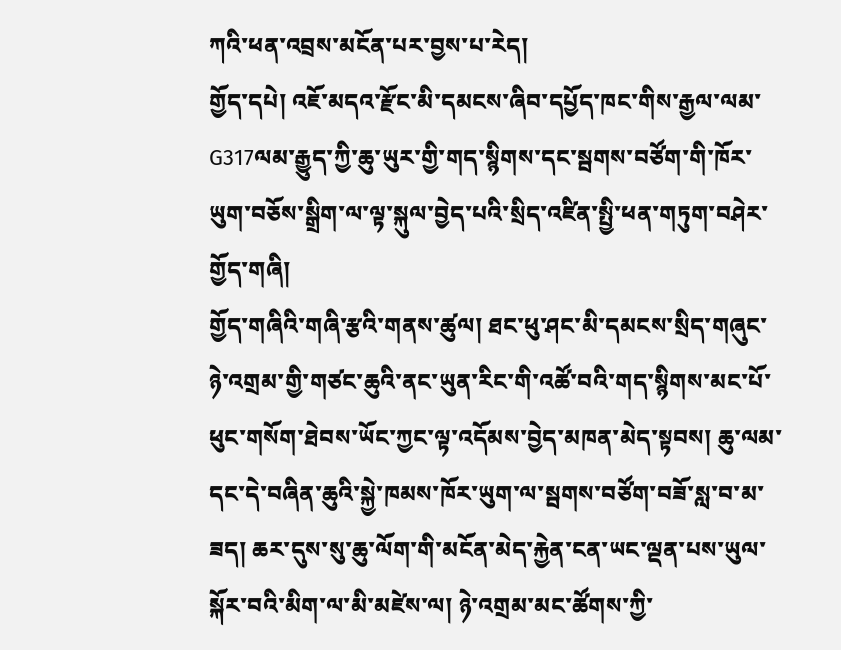ཀའི་ཕན་འབྲས་མངོན་པར་བྱས་པ་རེད།
གྱོད་དཔེ། འཇོ་མདའ་རྫོང་མི་དམངས་ཞིབ་དཔྱོད་ཁང་གིས་རྒྱལ་ལམ་G317ལམ་རྒྱུད་ཀྱི་ཆུ་ཡུར་གྱི་གད་སྙིགས་དང་སྦགས་བཙོག་གི་ཁོར་ཡུག་བཅོས་སྒྲིག་ལ་ལྟ་སྐུལ་བྱེད་པའི་སྲིད་འཛིན་སྤྱི་ཕན་གཏུག་བཤེར་གྱོད་གཞི།
གྱོད་གཞིའི་གཞི་རྩའི་གནས་ཚུལ། ཐང་ཕུ་ཤང་མི་དམངས་སྲིད་གཞུང་ཉེ་འགྲམ་གྱི་གཙང་ཆུའི་ནང་ཡུན་རིང་གི་འཚོ་བའི་གད་སྙིགས་མང་པོ་ཕུང་གསོག་ཐེབས་ཡོང་ཀྱང་ལྟ་འདོམས་བྱེད་མཁན་མེད་སྟབས། ཆུ་ལམ་དང་དེ་བཞིན་ཆུའི་སྐྱེ་ཁམས་ཁོར་ཡུག་ལ་སྦགས་བཙོག་བཟོ་སླ་བ་མ་ཟད། ཆར་དུས་སུ་ཆུ་ལོག་གི་མངོན་མེད་རྐྱེན་ངན་ཡང་ལྡན་པས་ཡུལ་སྐོར་བའི་མིག་ལ་མི་མཛེས་ལ། ཉེ་འགྲམ་མང་ཚོགས་ཀྱི་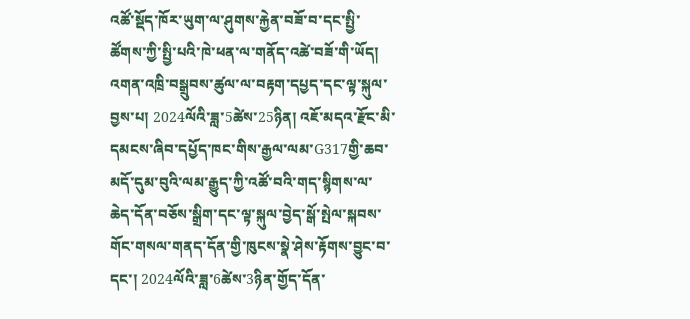འཚོ་སྡོད་ཁོར་ཡུག་ལ་ཤུགས་རྐྱེན་བཟོ་བ་དང་སྤྱི་ཚོགས་ཀྱི་སྤྱི་པའི་ཁེ་ཕན་ལ་གནོད་འཚེ་བཟོ་གི་ཡོད།
འགན་འཁྲི་བསྒྲུབས་ཚུལ་ལ་བརྟག་དཔྱད་དང་ལྟ་སྐུལ་བྱས་པ། 2024ལོའི་ཟླ་5ཚེས་25ཉིན། འཇོ་མདའ་རྫོང་མི་དམངས་ཞིབ་དཔྱོད་ཁང་གིས་རྒྱལ་ལམ་G317གྱི་ཆབ་མདོ་དུམ་བུའི་ལམ་རྒྱུད་ཀྱི་འཚོ་བའི་གད་སྙིགས་ལ་ཆེད་དོན་བཅོས་སྒྲིག་དང་ལྟ་སྐུལ་བྱེད་སྒོ་སྤེལ་སྐབས་གོང་གསལ་གནད་དོན་གྱི་ཁུངས་སྣེ་ཤེས་རྟོགས་བྱུང་བ་དང་། 2024ལོའི་ཟླ་6ཚེས་3ཉིན་གྱོད་དོན་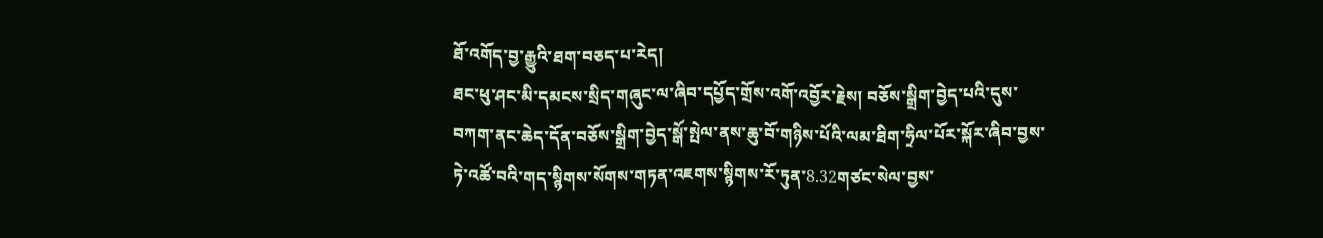ཐོ་འགོད་བྱ་རྒྱུའི་ཐག་བཅད་པ་རེད།
ཐང་ཕུ་ཤང་མི་དམངས་སྲིད་གཞུང་ལ་ཞིབ་དཔྱོད་གྲོས་འགོ་འབྱོར་རྗེས། བཅོས་སྒྲིག་བྱེད་པའི་དུས་བཀག་ནང་ཆེད་དོན་བཅོས་སྒྲིག་བྱེད་སྒོ་སྤེལ་ནས་ཆུ་བོ་གཉིས་པོའི་ལམ་ཐིག་ཧྲིལ་པོར་སྐོར་ཞིབ་བྱས་ཏེ་འཚོ་བའི་གད་སྙིགས་སོགས་གཏན་འཇགས་སྙིགས་རོ་ཏུན་8.32གཙང་སེལ་བྱས་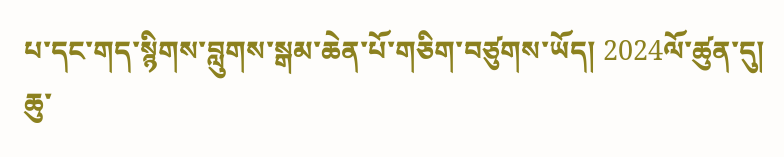པ་དང་གད་སྙིགས་བླུགས་སྒམ་ཆེན་པོ་གཅིག་བཙུགས་ཡོད། 2024ལོ་ཚུན་དུ། ཆུ་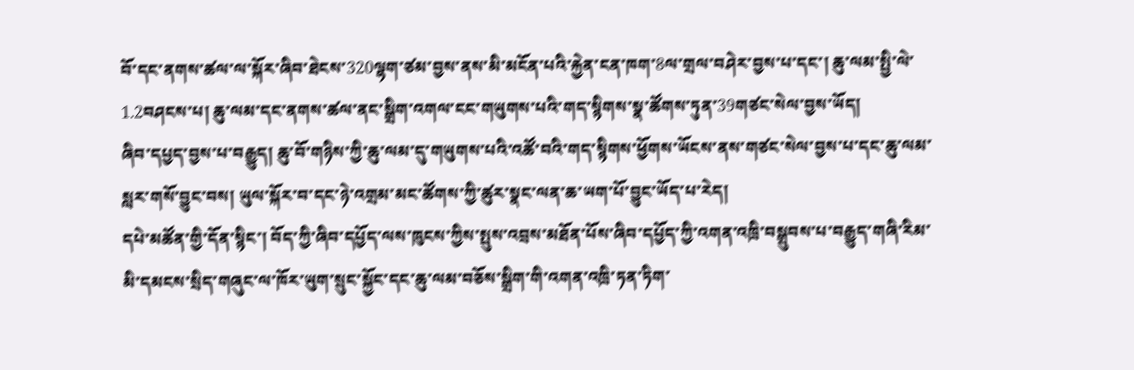བོ་དང་ནགས་ཚལ་ལ་སྐོར་ཞིབ་ཐེངས་320ལྷག་ཙམ་བྱས་ནས་མི་མངོན་པའི་རྐྱེན་ངན་ཁག་8ལ་གྲལ་བཤེར་བྱས་པ་དང་། ཆུ་ལམ་སྤྱི་ལེ་1.2བཤངས་པ། ཆུ་ལམ་དང་ནགས་ཚལ་ནང་སྒྲིག་འགལ་ངང་གཡུགས་པའི་གད་སྙིགས་སྣ་ཚོགས་ཏུན་39གཙང་སེལ་བྱས་ཡོད།
ཞིབ་དཔྱད་བྱས་པ་བརྒྱུད། ཆུ་བོ་གཉིས་ཀྱི་ཆུ་ལམ་དུ་གཡུགས་པའི་འཚོ་བའི་གད་སྙིགས་ཕྱོགས་ཡོངས་ནས་གཙང་སེལ་བྱས་པ་དང་ཆུ་ལམ་སླར་གསོ་བྱུང་བས། ཡུལ་སྐོར་བ་དང་ཉེ་འགྲམ་མང་ཚོགས་ཀྱི་ཚུར་སྣང་ལན་ཆ་ཡག་པོ་བྱུང་ཡོད་པ་རེད།
དཔེ་མཚོན་གྱི་དོན་སྙིང་། བོད་ཀྱི་ཞིབ་དཔྱོད་ལས་ཁུངས་ཀྱིས་སྤུས་འབྲས་མཐོན་པོས་ཞིབ་དཔྱོད་ཀྱི་འགན་འཁྲི་བསྒྲུབས་པ་བརྒྱུད་གཞི་རིམ་མི་དམངས་སྲིད་གཞུང་ལ་ཁོར་ཡུག་སྲུང་སྐྱོང་དང་ཆུ་ལམ་བཅོས་སྒྲིག་གི་འགན་འཁྲི་ཏན་ཏིག་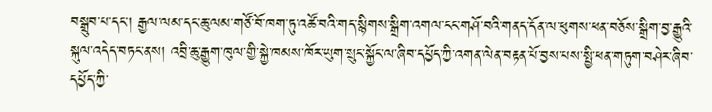བསྒྲུབ་པ་དང་། རྒྱལ་ལམ་དང་ཆུ་ལམ་གཙོ་བོ་ཁག་ཏུ་འཚོ་བའི་གད་སྙིགས་སྒྲིག་འགལ་ངང་གཤོ་བའི་གནད་དོན་ལ་ཕུགས་ཕན་བཅོས་སྒྲིག་བྱ་རྒྱུའི་སྐུལ་འདེད་བཏང་ནས། འབྲི་ཆུ་རྒྱུག་ཁུལ་གྱི་སྐྱེ་ཁམས་ཁོར་ཡུག་སྲུང་སྐྱོང་ལ་ཞིབ་དཔྱོད་ཀྱི་འགན་ལེན་བརྟན་པོ་བྱས་པས་སྤྱི་ཕན་གཏུག་བཤེར་ཞིབ་དཔྱོད་ཀྱི་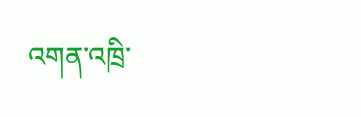འགན་འཁྲི་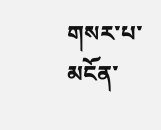གསར་པ་མངོན་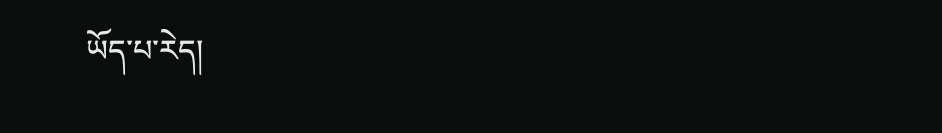ཡོད་པ་རེད།